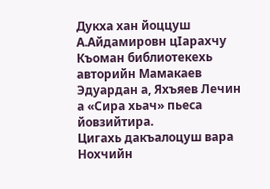Дукха хан йоццуш А.Айдамировн цIарахчу Къоман библиотекехь авторийн Мамакаев Эдуардан а, Яхъяев Лечин а «Сира хьач» пьеса йовзийтира.
Цигахь дакъалоцуш вара Нохчийн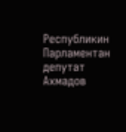Республикин Парламентан депутат Ахмадов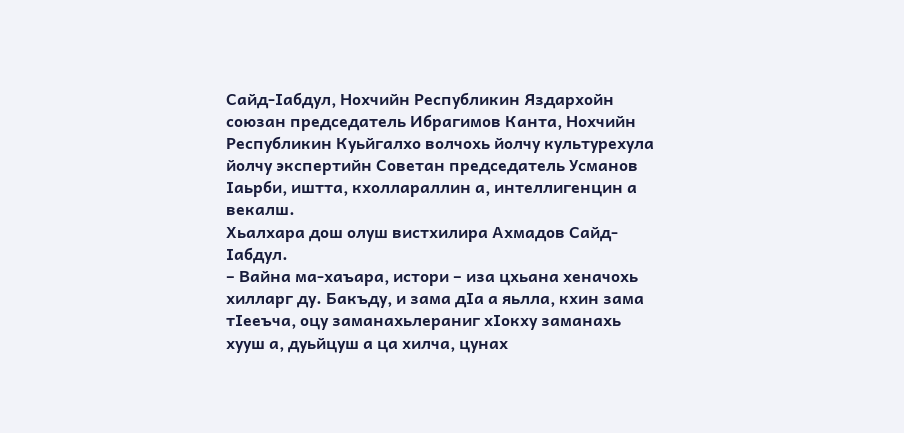Сайд-Iабдул, Нохчийн Республикин Яздархойн союзан председатель Ибрагимов Канта, Нохчийн Республикин Куьйгалхо волчохь йолчу культурехула йолчу экспертийн Советан председатель Усманов Iаьрби, иштта, кхоллараллин а, интеллигенцин а векалш.
Хьалхара дош олуш вистхилира Ахмадов Сайд-Iабдул.
– Вайна ма-хаъара, истори – иза цхьана хеначохь хилларг ду. Бакъду, и зама дIа а яьлла, кхин зама тIееъча, оцу заманахьлераниг хIокху заманахь хууш а, дуьйцуш а ца хилча, цунах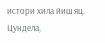истори хила йиш яц. Цундела,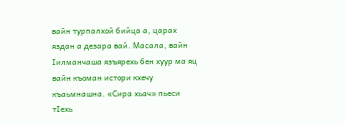вайн турпалхой бийца а, царах яздан а дезара вай. Масала, вайн Iилманчаша язъярехь бен хуур ма яц вайн къоман истори кхечу къаьмнашна. «Сира хьач» пьеси тIехь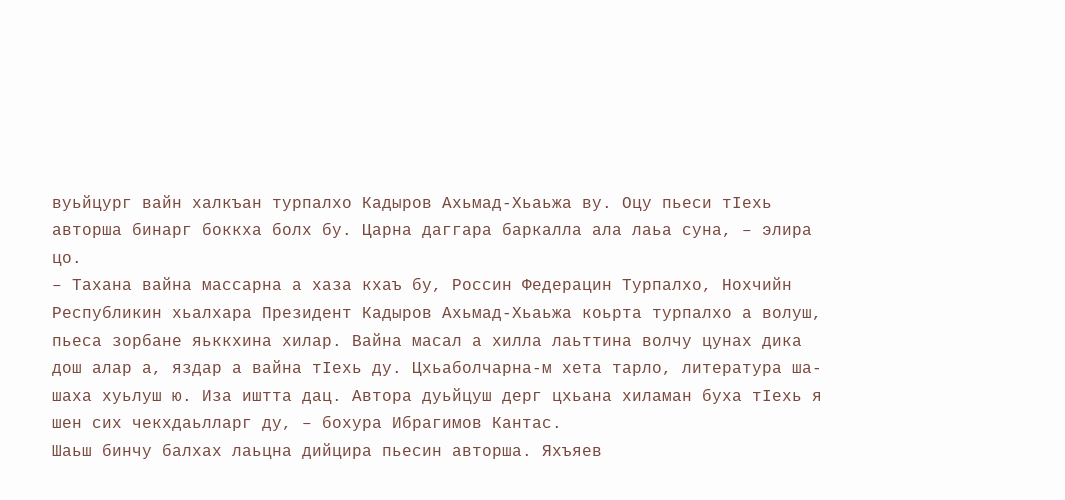вуьйцург вайн халкъан турпалхо Кадыров Ахьмад-Хьаьжа ву. Оцу пьеси тIехь авторша бинарг боккха болх бу. Царна даггара баркалла ала лаьа суна, – элира цо.
– Тахана вайна массарна а хаза кхаъ бу, Россин Федерацин Турпалхо, Нохчийн Республикин хьалхара Президент Кадыров Ахьмад-Хьаьжа коьрта турпалхо а волуш, пьеса зорбане яьккхина хилар. Вайна масал а хилла лаьттина волчу цунах дика дош алар а, яздар а вайна тIехь ду. Цхьаболчарна-м хета тарло, литература ша-шаха хуьлуш ю. Иза иштта дац. Автора дуьйцуш дерг цхьана хиламан буха тIехь я шен сих чекхдаьлларг ду, – бохура Ибрагимов Кантас.
Шаьш бинчу балхах лаьцна дийцира пьесин авторша. Яхъяев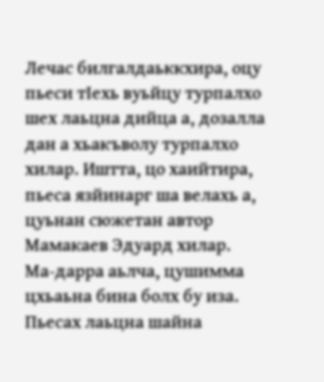Лечас билгалдаьккхира, оцу пьеси тIехь вуьйцу турпалхо шех лаьцна дийца а, дозалла дан а хьакъволу турпалхо хилар. Иштта, цо хаийтира, пьеса язйинарг ша велахь а, цуьнан сюжетан автор Мамакаев Эдуард хилар.
Ма-дарра аьлча, цушимма цхьаьна бина болх бу иза. Пьесах лаьцна шайна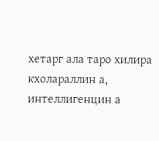хетарг ала таро хилира кхолараллин а, интеллигенцин а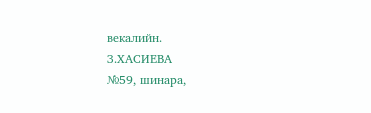векалийн.
З.ХАСИЕВА
№59, шинара,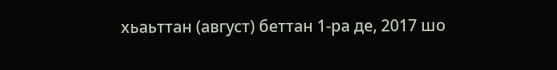хьаьттан (август) беттан 1-ра де, 2017 шо